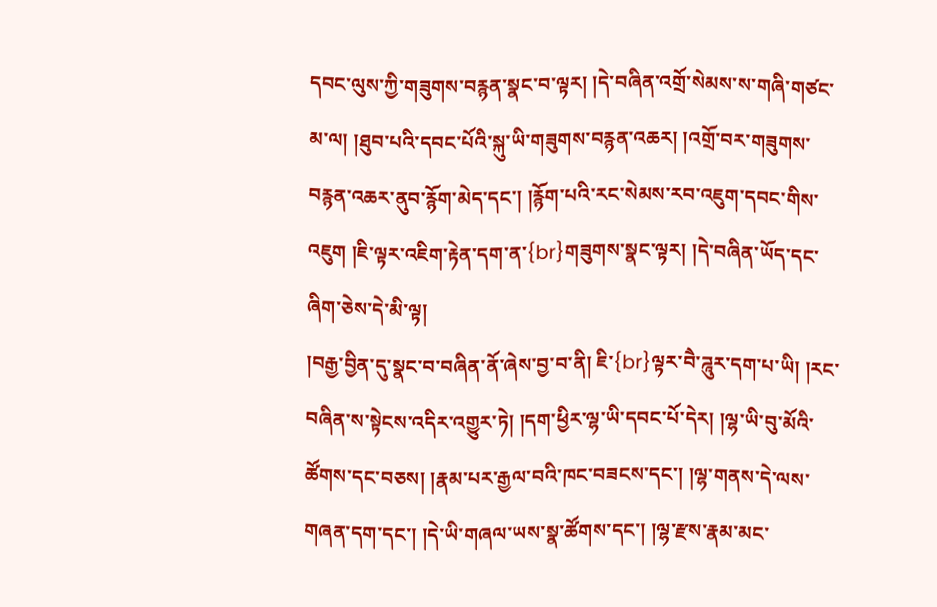དབང་ལུས་ཀྱི་གཟུགས་བརྙན་སྣང་བ་ལྟར། །དེ་བཞིན་འགྲོ་སེམས་ས་གཞི་གཙང་མ་ལ། །ཐུབ་པའི་དབང་པོའི་སྐུ་ཡི་གཟུགས་བརྙན་འཆར། །འགྲོ་བར་གཟུགས་བརྙན་འཆར་ནུབ་རྙོག་མེད་དང་། །རྙོག་པའི་རང་སེམས་རབ་འཇུག་དབང་གིས་འཇུག །ཇི་ལྟར་འཇིག་རྟེན་དག་ན་{br}གཟུགས་སྣང་ལྟར། །དེ་བཞིན་ཡོད་དང་ཞིག་ཅེས་དེ་མི་ལྟ།
།བརྒྱ་བྱིན་དུ་སྣང་བ་བཞིན་ནོ་ཞེས་བྱ་བ་ནི། ཇི་{br}ལྟར་བཻ་ཌཱུར་དག་པ་ཡི། །རང་བཞིན་ས་སྟེངས་འདིར་འགྱུར་ཏེ། །དག་ཕྱིར་ལྷ་ཡི་དབང་པོ་དེར། །ལྷ་ཡི་བུ་མོའི་ཚོགས་དང་བཅས། །རྣམ་པར་རྒྱལ་བའི་ཁང་བཟངས་དང་། །ལྷ་གནས་དེ་ལས་གཞན་དག་དང་། །དེ་ཡི་གཞལ་ཡས་སྣ་ཚོགས་དང་། །ལྷ་རྫས་རྣམ་མང་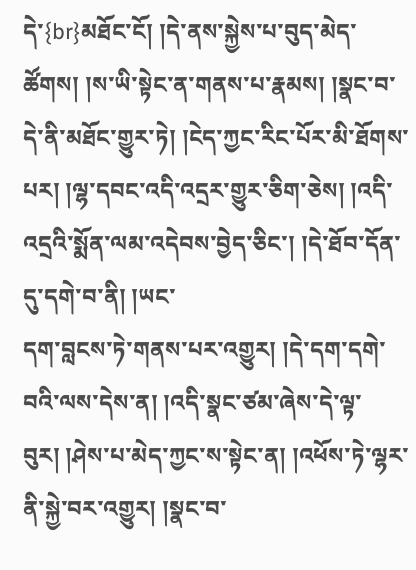དེ་{br}མཐོང་ངོ། །དེ་ནས་སྐྱེས་པ་བུད་མེད་ཚོགས། །ས་ཡི་སྟེང་ན་གནས་པ་རྣམས། །སྣང་བ་དེ་ནི་མཐོང་གྱུར་ཏེ། །ངེད་ཀྱང་རིང་པོར་མི་ཐོགས་པར། །ལྷ་དབང་འདི་འདྲར་གྱུར་ཅིག་ཅེས། །འདི་འདྲའི་སྨོན་ལམ་འདེབས་བྱེད་ཅིང་། །དེ་ཐོབ་དོན་དུ་དགེ་བ་ནི། །ཡང་
དག་བླངས་ཏེ་གནས་པར་འགྱུར། །དེ་དག་དགེ་བའི་ལས་དེས་ན། །འདི་སྣང་ཙམ་ཞེས་དེ་ལྟ་བུར། །ཤེས་པ་མེད་ཀྱང་ས་སྟེང་ན། །འཕོས་ཏེ་ལྷར་ནི་སྐྱེ་བར་འགྱུར། །སྣང་བ་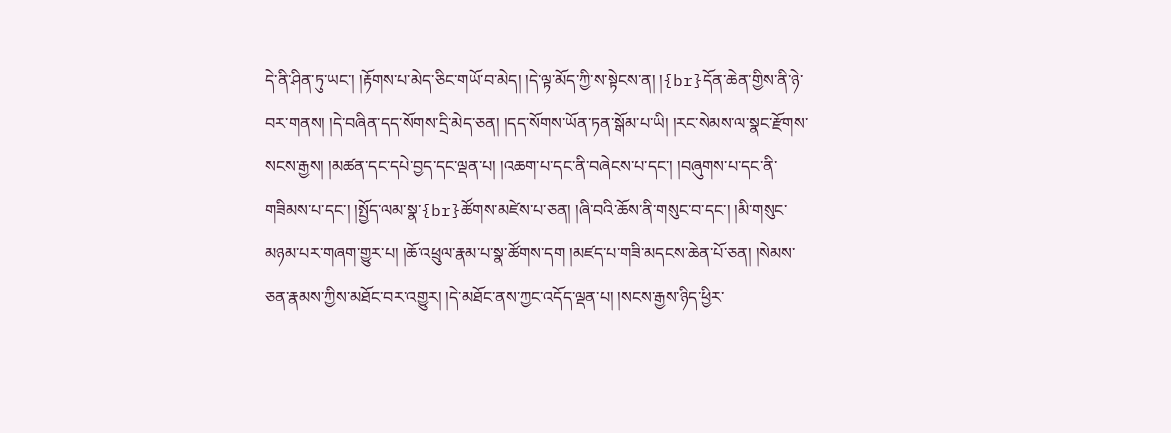དེ་ནི་ཤིན་ཏུ་ཡང་། །རྟོགས་པ་མེད་ཅིང་གཡོ་བ་མེད། །དེ་ལྟ་མོད་ཀྱི་ས་སྟེངས་ན། །{br}དོན་ཆེན་གྱིས་ནི་ཉེ་བར་གནས། །དེ་བཞིན་དད་སོགས་དྲི་མེད་ཅན། །དད་སོགས་ཡོན་ཏན་སྒོམ་པ་ཡི། །རང་སེམས་ལ་སྣང་རྫོགས་སངས་རྒྱས། །མཚན་དང་དཔེ་བྱད་དང་ལྡན་པ། །འཆག་པ་དང་ནི་བཞེངས་པ་དང་། །བཞུགས་པ་དང་ནི་གཟིམས་པ་དང་། །སྤྱོད་ལམ་སྣ་{br}ཚོགས་མཛེས་པ་ཅན། །ཞི་བའི་ཆོས་ནི་གསུང་བ་དང་། །མི་གསུང་མཉམ་པར་གཞག་གྱུར་པ། །ཆོ་འཕྲུལ་རྣམ་པ་སྣ་ཚོགས་དག །མཛད་པ་གཟི་མདངས་ཆེན་པོ་ཅན། །སེམས་ཅན་རྣམས་ཀྱིས་མཐོང་བར་འགྱུར། །དེ་མཐོང་ནས་ཀྱང་འདོད་ལྡན་པ། །སངས་རྒྱས་ཉིད་ཕྱིར་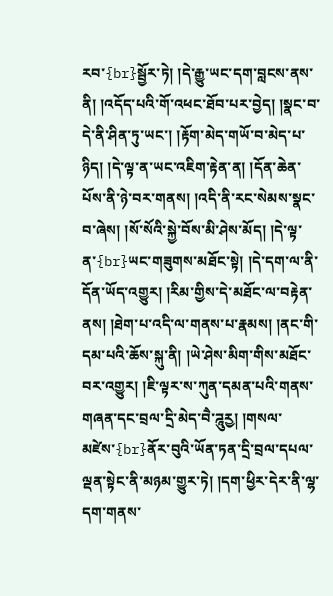རབ་{br}སྦྱོར་ཏེ། །དེ་རྒྱུ་ཡང་དག་བླངས་ནས་ནི། །འདོད་པའི་གོ་འཕང་ཐོབ་པར་བྱེད། །སྣང་བ་དེ་ནི་ཤིན་ཏུ་ཡང་། །རྟོག་མེད་གཡོ་བ་མེད་པ་ཉིད། །དེ་ལྟ་ན་ཡང་འཇིག་རྟེན་ན། །དོན་ཆེན་པོས་ནི་ཉེ་བར་གནས། །འདི་ནི་རང་སེམས་སྣང་བ་ཞེས། །སོ་སོའི་སྐྱེ་བོས་མི་ཤེས་མོད། །དེ་ལྟ་ན་{br}ཡང་གཟུགས་མཐོང་སྟེ། །དེ་དག་ལ་ནི་དོན་ཡོད་འགྱུར། །རིམ་གྱིས་དེ་མཐོང་ལ་བརྟེན་ནས། །ཐེག་པ་འདི་ལ་གནས་པ་རྣམས། །ནང་གི་དམ་པའི་ཆོས་སྐུ་ནི། །ཡེ་ཤེས་མིག་གིས་མཐོང་བར་འགྱུར། །ཇི་ལྟར་ས་ཀུན་དམན་པའི་གནས་གཞན་དང་བྲལ་དྲི་མེད་བཻ་ཌཱུརྱ། །གསལ་མཛེས་{br}ནོར་བུའི་ཡོན་ཏན་དྲི་བྲལ་དཔལ་ལྡན་སྟེང་ནི་མཉམ་གྱུར་ཏེ། །དག་ཕྱིར་དེར་ནི་ལྷ་དག་གནས་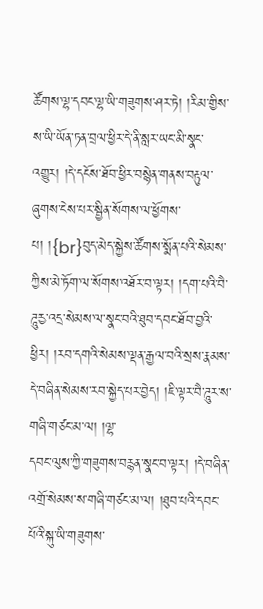ཚོགས་ལྷ་དབང་ལྷ་ཡི་གཟུགས་ཤར་ཏེ། །རིམ་གྱིས་ས་ཡི་ཡོན་ཏན་བྲལ་ཕྱིར་དེ་ནི་སླར་ཡང་མི་སྣང་འགྱུར། །དེ་དངོས་ཐོབ་ཕྱིར་བསྙེན་གནས་བརྟུལ་ཞུགས་ངེས་པར་སྦྱིན་སོགས་ལ་ཕྱོགས་པ། །{br}བུད་མེད་སྐྱེས་ཚོགས་སྨོན་པའི་སེམས་ཀྱིས་མེ་ཏོག་ལ་སོགས་འཐོར་བ་ལྟར། །དག་པའི་བཻ་ཌཱུརྱ་འདྲ་སེམས་ལ་སྣང་བའི་ཐུབ་དབང་ཐོབ་བྱའི་ཕྱིར། །རབ་དགའི་སེམས་ལྡན་རྒྱལ་བའི་སྲས་རྣམས་དེ་བཞིན་སེམས་རབ་སྐྱེད་པར་བྱེད། །ཇི་ལྟར་བཻ་ཌཱུར་ས་གཞི་གཙང་མ་ལ། །ལྷ་
དབང་ལུས་ཀྱི་གཟུགས་བརྙན་སྣང་བ་ལྟར། །དེ་བཞིན་འགྲོ་སེམས་ས་གཞི་གཙང་མ་ལ། །ཐུབ་པའི་དབང་པོའི་སྐུ་ཡི་གཟུགས་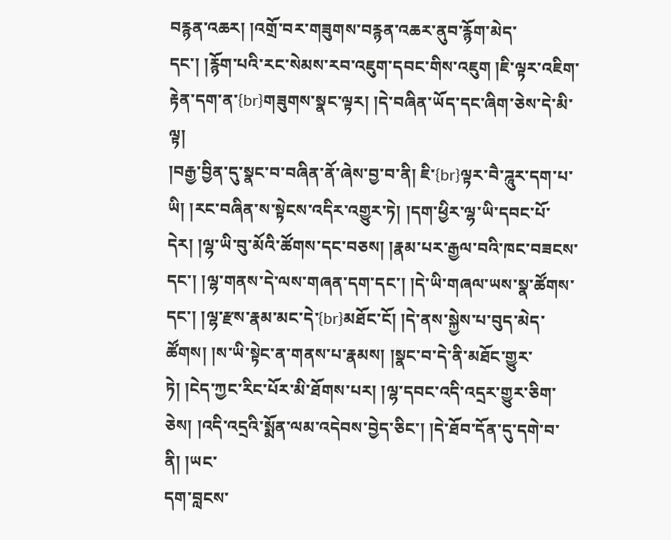བརྙན་འཆར། །འགྲོ་བར་གཟུགས་བརྙན་འཆར་ནུབ་རྙོག་མེད་དང་། །རྙོག་པའི་རང་སེམས་རབ་འཇུག་དབང་གིས་འཇུག །ཇི་ལྟར་འཇིག་རྟེན་དག་ན་{br}གཟུགས་སྣང་ལྟར། །དེ་བཞིན་ཡོད་དང་ཞིག་ཅེས་དེ་མི་ལྟ།
།བརྒྱ་བྱིན་དུ་སྣང་བ་བཞིན་ནོ་ཞེས་བྱ་བ་ནི། ཇི་{br}ལྟར་བཻ་ཌཱུར་དག་པ་ཡི། །རང་བཞིན་ས་སྟེངས་འདིར་འགྱུར་ཏེ། །དག་ཕྱིར་ལྷ་ཡི་དབང་པོ་དེར། །ལྷ་ཡི་བུ་མོའི་ཚོགས་དང་བཅས། །རྣམ་པར་རྒྱལ་བའི་ཁང་བཟངས་དང་། །ལྷ་གནས་དེ་ལས་གཞན་དག་དང་། །དེ་ཡི་གཞལ་ཡས་སྣ་ཚོགས་དང་། །ལྷ་རྫས་རྣམ་མང་དེ་{br}མཐོང་ངོ། །དེ་ནས་སྐྱེས་པ་བུད་མེད་ཚོགས། །ས་ཡི་སྟེང་ན་གནས་པ་རྣམས། །སྣང་བ་དེ་ནི་མཐོང་གྱུར་ཏེ། །ངེད་ཀྱང་རིང་པོར་མི་ཐོགས་པར། །ལྷ་དབང་འདི་འདྲར་གྱུར་ཅིག་ཅེས། །འདི་འདྲའི་སྨོན་ལམ་འདེབས་བྱེད་ཅིང་། །དེ་ཐོབ་དོན་དུ་དགེ་བ་ནི། །ཡང་
དག་བླངས་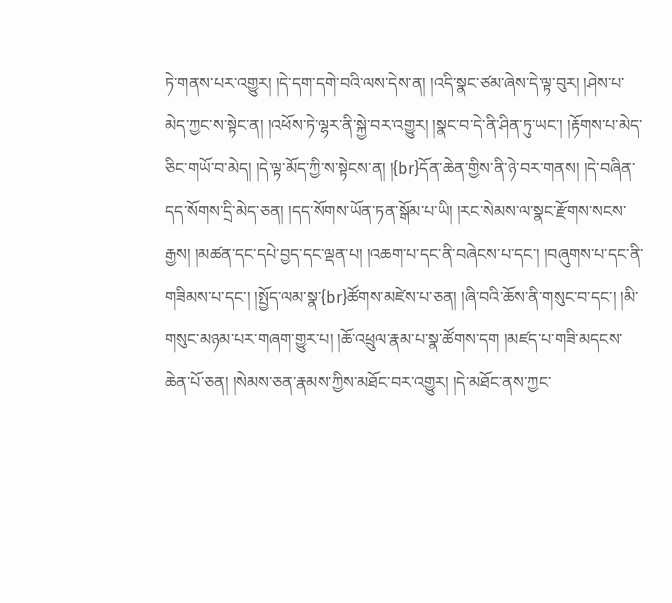ཏེ་གནས་པར་འགྱུར། །དེ་དག་དགེ་བའི་ལས་དེས་ན། །འདི་སྣང་ཙམ་ཞེས་དེ་ལྟ་བུར། །ཤེས་པ་མེད་ཀྱང་ས་སྟེང་ན། །འཕོས་ཏེ་ལྷར་ནི་སྐྱེ་བར་འགྱུར། །སྣང་བ་དེ་ནི་ཤིན་ཏུ་ཡང་། །རྟོགས་པ་མེད་ཅིང་གཡོ་བ་མེད། །དེ་ལྟ་མོད་ཀྱི་ས་སྟེངས་ན། །{br}དོན་ཆེན་གྱིས་ནི་ཉེ་བར་གནས། །དེ་བཞིན་དད་སོགས་དྲི་མེད་ཅན། །དད་སོགས་ཡོན་ཏན་སྒོམ་པ་ཡི། །རང་སེམས་ལ་སྣང་རྫོགས་སངས་རྒྱས། །མཚན་དང་དཔེ་བྱད་དང་ལྡན་པ། །འཆག་པ་དང་ནི་བཞེངས་པ་དང་། །བཞུགས་པ་དང་ནི་གཟིམས་པ་དང་། །སྤྱོད་ལམ་སྣ་{br}ཚོགས་མཛེས་པ་ཅན། །ཞི་བའི་ཆོས་ནི་གསུང་བ་དང་། །མི་གསུང་མཉམ་པར་གཞག་གྱུར་པ། །ཆོ་འཕྲུལ་རྣམ་པ་སྣ་ཚོགས་དག །མཛད་པ་གཟི་མདངས་ཆེན་པོ་ཅན། །སེམས་ཅན་རྣམས་ཀྱིས་མཐོང་བར་འགྱུར། །དེ་མཐོང་ནས་ཀྱང་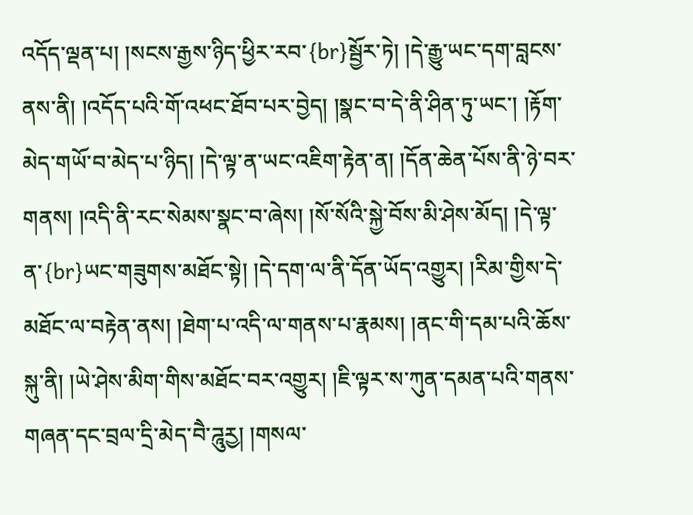འདོད་ལྡན་པ། །སངས་རྒྱས་ཉིད་ཕྱིར་རབ་{br}སྦྱོར་ཏེ། །དེ་རྒྱུ་ཡང་དག་བླངས་ནས་ནི། །འདོད་པའི་གོ་འཕང་ཐོབ་པར་བྱེད། །སྣང་བ་དེ་ནི་ཤིན་ཏུ་ཡང་། །རྟོག་མེད་གཡོ་བ་མེད་པ་ཉིད། །དེ་ལྟ་ན་ཡང་འཇིག་རྟེན་ན། །དོན་ཆེན་པོས་ནི་ཉེ་བར་གནས། །འདི་ནི་རང་སེམས་སྣང་བ་ཞེས། །སོ་སོའི་སྐྱེ་བོས་མི་ཤེས་མོད། །དེ་ལྟ་ན་{br}ཡང་གཟུགས་མཐོང་སྟེ། །དེ་དག་ལ་ནི་དོན་ཡོད་འགྱུར། །རིམ་གྱིས་དེ་མཐོང་ལ་བརྟེན་ནས། །ཐེག་པ་འདི་ལ་གནས་པ་རྣམས། །ནང་གི་དམ་པའི་ཆོས་སྐུ་ནི། །ཡེ་ཤེས་མིག་གིས་མཐོང་བར་འགྱུར། །ཇི་ལྟར་ས་ཀུན་དམན་པའི་གནས་གཞན་དང་བྲལ་དྲི་མེད་བཻ་ཌཱུརྱ། །གསལ་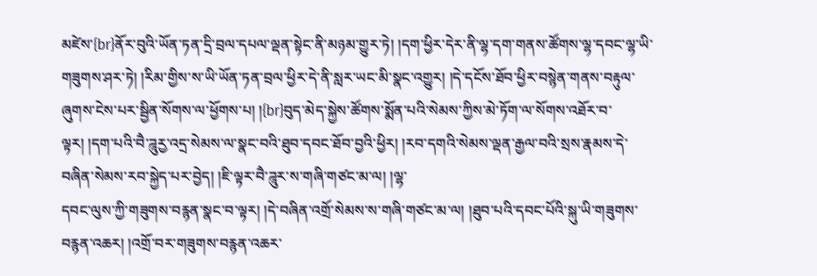མཛེས་{br}ནོར་བུའི་ཡོན་ཏན་དྲི་བྲལ་དཔལ་ལྡན་སྟེང་ནི་མཉམ་གྱུར་ཏེ། །དག་ཕྱིར་དེར་ནི་ལྷ་དག་གནས་ཚོགས་ལྷ་དབང་ལྷ་ཡི་གཟུགས་ཤར་ཏེ། །རིམ་གྱིས་ས་ཡི་ཡོན་ཏན་བྲལ་ཕྱིར་དེ་ནི་སླར་ཡང་མི་སྣང་འགྱུར། །དེ་དངོས་ཐོབ་ཕྱིར་བསྙེན་གནས་བརྟུལ་ཞུགས་ངེས་པར་སྦྱིན་སོགས་ལ་ཕྱོགས་པ། །{br}བུད་མེད་སྐྱེས་ཚོགས་སྨོན་པའི་སེམས་ཀྱིས་མེ་ཏོག་ལ་སོགས་འཐོར་བ་ལྟར། །དག་པའི་བཻ་ཌཱུརྱ་འདྲ་སེམས་ལ་སྣང་བའི་ཐུབ་དབང་ཐོབ་བྱའི་ཕྱིར། །རབ་དགའི་སེམས་ལྡན་རྒྱལ་བའི་སྲས་རྣམས་དེ་བཞིན་སེམས་རབ་སྐྱེད་པར་བྱེད། །ཇི་ལྟར་བཻ་ཌཱུར་ས་གཞི་གཙང་མ་ལ། །ལྷ་
དབང་ལུས་ཀྱི་གཟུགས་བརྙན་སྣང་བ་ལྟར། །དེ་བཞིན་འགྲོ་སེམས་ས་གཞི་གཙང་མ་ལ། །ཐུབ་པའི་དབང་པོའི་སྐུ་ཡི་གཟུགས་བརྙན་འཆར། །འགྲོ་བར་གཟུགས་བརྙན་འཆར་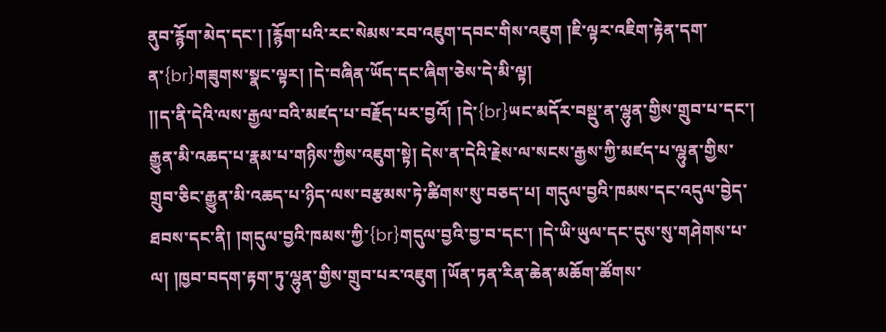ནུབ་རྙོག་མེད་དང་། །རྙོག་པའི་རང་སེམས་རབ་འཇུག་དབང་གིས་འཇུག །ཇི་ལྟར་འཇིག་རྟེན་དག་ན་{br}གཟུགས་སྣང་ལྟར། །དེ་བཞིན་ཡོད་དང་ཞིག་ཅེས་དེ་མི་ལྟ།
།།ད་ནི་དེའི་ལས་རྒྱལ་བའི་མཛད་པ་བརྗོད་པར་བྱའོ། །དེ་{br}ཡང་མདོར་བསྡུ་ན་ལྷུན་གྱིས་གྲུབ་པ་དང་། རྒྱུན་མི་འཆད་པ་རྣམ་པ་གཉིས་ཀྱིས་འཇུག་སྟེ། དེས་ན་དེའི་རྗེས་ལ་སངས་རྒྱས་ཀྱི་མཛད་པ་ལྷུན་གྱིས་གྲུབ་ཅིང་རྒྱུན་མི་འཆད་པ་ཉིད་ལས་བརྩམས་ཏེ་ཚིགས་སུ་བཅད་པ། གདུལ་བྱའི་ཁམས་དང་འདུལ་བྱེད་ཐབས་དང་ནི། །གདུལ་བྱའི་ཁམས་ཀྱི་{br}གདུལ་བྱའི་བྱ་བ་དང་། །དེ་ཡི་ཡུལ་དང་དུས་སུ་གཤེགས་པ་ལ། །ཁྱབ་བདག་རྟག་ཏུ་ལྷུན་གྱིས་གྲུབ་པར་འཇུག །ཡོན་ཏན་རིན་ཆེན་མཆོག་ཚོགས་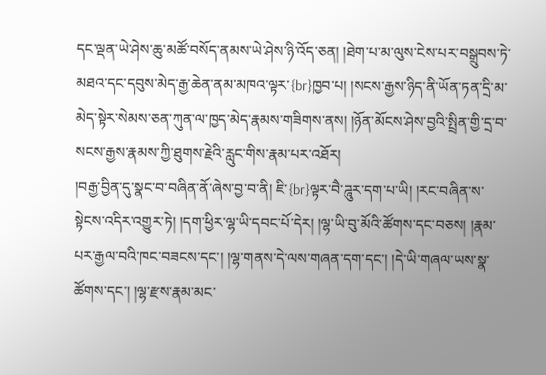དང་ལྡན་ཡེ་ཤེས་ཆུ་མཚོ་བསོད་ནམས་ཡེ་ཤེས་ཉི་འོད་ཅན། །ཐེག་པ་མ་ལུས་ངེས་པར་བསྒྲུབས་ཏེ་མཐའ་དང་དབུས་མེད་རྒྱ་ཆེན་ནམ་མཁའ་ལྟར་{br}ཁྱབ་པ། །སངས་རྒྱས་ཉིད་ནི་ཡོན་ཏན་དྲི་མ་མེད་སྟེར་སེམས་ཅན་ཀུན་ལ་ཁྱད་མེད་རྣམས་གཟིགས་ནས། །ཉོན་མོངས་ཤེས་བྱའི་སྤྲིན་གྱི་དྲ་བ་སངས་རྒྱས་རྣམས་ཀྱི་ཐུགས་རྗེའི་རླུང་གིས་རྣམ་པར་འཐོར།
།བརྒྱ་བྱིན་དུ་སྣང་བ་བཞིན་ནོ་ཞེས་བྱ་བ་ནི། ཇི་{br}ལྟར་བཻ་ཌཱུར་དག་པ་ཡི། །རང་བཞིན་ས་སྟེངས་འདིར་འགྱུར་ཏེ། །དག་ཕྱིར་ལྷ་ཡི་དབང་པོ་དེར། །ལྷ་ཡི་བུ་མོའི་ཚོགས་དང་བཅས། །རྣམ་པར་རྒྱལ་བའི་ཁང་བཟངས་དང་། །ལྷ་གནས་དེ་ལས་གཞན་དག་དང་། །དེ་ཡི་གཞལ་ཡས་སྣ་ཚོགས་དང་། །ལྷ་རྫས་རྣམ་མང་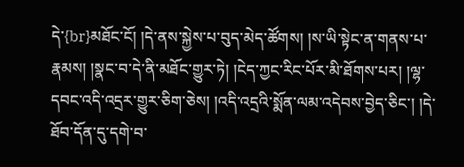དེ་{br}མཐོང་ངོ། །དེ་ནས་སྐྱེས་པ་བུད་མེད་ཚོགས། །ས་ཡི་སྟེང་ན་གནས་པ་རྣམས། །སྣང་བ་དེ་ནི་མཐོང་གྱུར་ཏེ། །ངེད་ཀྱང་རིང་པོར་མི་ཐོགས་པར། །ལྷ་དབང་འདི་འདྲར་གྱུར་ཅིག་ཅེས། །འདི་འདྲའི་སྨོན་ལམ་འདེབས་བྱེད་ཅིང་། །དེ་ཐོབ་དོན་དུ་དགེ་བ་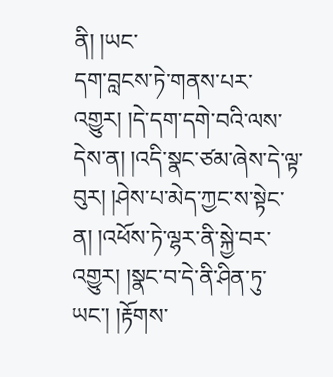ནི། །ཡང་
དག་བླངས་ཏེ་གནས་པར་འགྱུར། །དེ་དག་དགེ་བའི་ལས་དེས་ན། །འདི་སྣང་ཙམ་ཞེས་དེ་ལྟ་བུར། །ཤེས་པ་མེད་ཀྱང་ས་སྟེང་ན། །འཕོས་ཏེ་ལྷར་ནི་སྐྱེ་བར་འགྱུར། །སྣང་བ་དེ་ནི་ཤིན་ཏུ་ཡང་། །རྟོགས་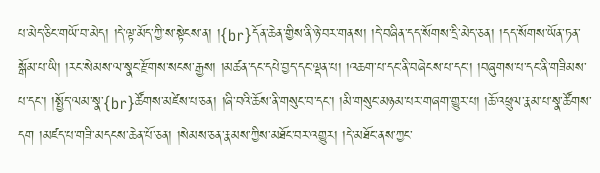པ་མེད་ཅིང་གཡོ་བ་མེད། །དེ་ལྟ་མོད་ཀྱི་ས་སྟེངས་ན། །{br}དོན་ཆེན་གྱིས་ནི་ཉེ་བར་གནས། །དེ་བཞིན་དད་སོགས་དྲི་མེད་ཅན། །དད་སོགས་ཡོན་ཏན་སྒོམ་པ་ཡི། །རང་སེམས་ལ་སྣང་རྫོགས་སངས་རྒྱས། །མཚན་དང་དཔེ་བྱད་དང་ལྡན་པ། །འཆག་པ་དང་ནི་བཞེངས་པ་དང་། །བཞུགས་པ་དང་ནི་གཟིམས་པ་དང་། །སྤྱོད་ལམ་སྣ་{br}ཚོགས་མཛེས་པ་ཅན། །ཞི་བའི་ཆོས་ནི་གསུང་བ་དང་། །མི་གསུང་མཉམ་པར་གཞག་གྱུར་པ། །ཆོ་འཕྲུལ་རྣམ་པ་སྣ་ཚོགས་དག །མཛད་པ་གཟི་མདངས་ཆེན་པོ་ཅན། །སེམས་ཅན་རྣམས་ཀྱིས་མཐོང་བར་འགྱུར། །དེ་མཐོང་ནས་ཀྱང་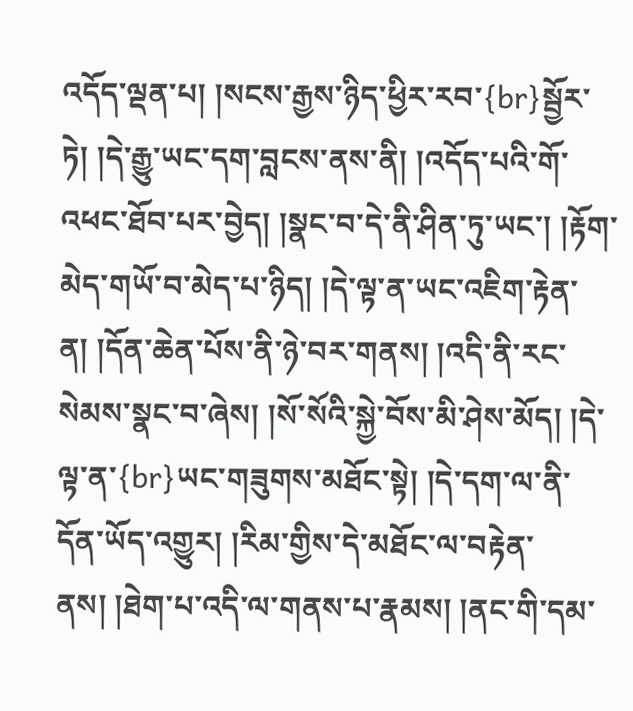འདོད་ལྡན་པ། །སངས་རྒྱས་ཉིད་ཕྱིར་རབ་{br}སྦྱོར་ཏེ། །དེ་རྒྱུ་ཡང་དག་བླངས་ནས་ནི། །འདོད་པའི་གོ་འཕང་ཐོབ་པར་བྱེད། །སྣང་བ་དེ་ནི་ཤིན་ཏུ་ཡང་། །རྟོག་མེད་གཡོ་བ་མེད་པ་ཉིད། །དེ་ལྟ་ན་ཡང་འཇིག་རྟེན་ན། །དོན་ཆེན་པོས་ནི་ཉེ་བར་གནས། །འདི་ནི་རང་སེམས་སྣང་བ་ཞེས། །སོ་སོའི་སྐྱེ་བོས་མི་ཤེས་མོད། །དེ་ལྟ་ན་{br}ཡང་གཟུགས་མཐོང་སྟེ། །དེ་དག་ལ་ནི་དོན་ཡོད་འགྱུར། །རིམ་གྱིས་དེ་མཐོང་ལ་བརྟེན་ནས། །ཐེག་པ་འདི་ལ་གནས་པ་རྣམས། །ནང་གི་དམ་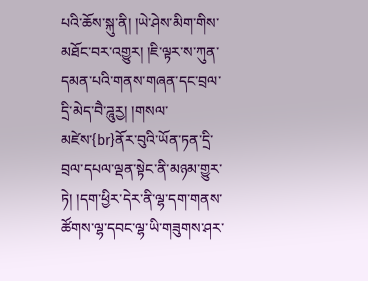པའི་ཆོས་སྐུ་ནི། །ཡེ་ཤེས་མིག་གིས་མཐོང་བར་འགྱུར། །ཇི་ལྟར་ས་ཀུན་དམན་པའི་གནས་གཞན་དང་བྲལ་དྲི་མེད་བཻ་ཌཱུརྱ། །གསལ་མཛེས་{br}ནོར་བུའི་ཡོན་ཏན་དྲི་བྲལ་དཔལ་ལྡན་སྟེང་ནི་མཉམ་གྱུར་ཏེ། །དག་ཕྱིར་དེར་ནི་ལྷ་དག་གནས་ཚོགས་ལྷ་དབང་ལྷ་ཡི་གཟུགས་ཤར་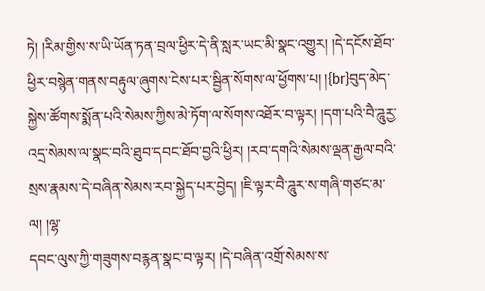ཏེ། །རིམ་གྱིས་ས་ཡི་ཡོན་ཏན་བྲལ་ཕྱིར་དེ་ནི་སླར་ཡང་མི་སྣང་འགྱུར། །དེ་དངོས་ཐོབ་ཕྱིར་བསྙེན་གནས་བརྟུལ་ཞུགས་ངེས་པར་སྦྱིན་སོགས་ལ་ཕྱོགས་པ། །{br}བུད་མེད་སྐྱེས་ཚོགས་སྨོན་པའི་སེམས་ཀྱིས་མེ་ཏོག་ལ་སོགས་འཐོར་བ་ལྟར། །དག་པའི་བཻ་ཌཱུརྱ་འདྲ་སེམས་ལ་སྣང་བའི་ཐུབ་དབང་ཐོབ་བྱའི་ཕྱིར། །རབ་དགའི་སེམས་ལྡན་རྒྱལ་བའི་སྲས་རྣམས་དེ་བཞིན་སེམས་རབ་སྐྱེད་པར་བྱེད། །ཇི་ལྟར་བཻ་ཌཱུར་ས་གཞི་གཙང་མ་ལ། །ལྷ་
དབང་ལུས་ཀྱི་གཟུགས་བརྙན་སྣང་བ་ལྟར། །དེ་བཞིན་འགྲོ་སེམས་ས་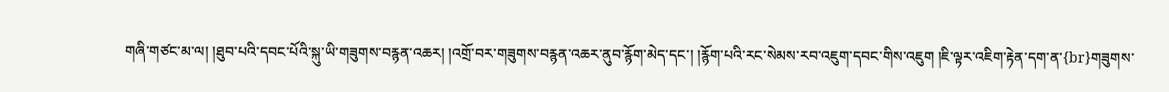གཞི་གཙང་མ་ལ། །ཐུབ་པའི་དབང་པོའི་སྐུ་ཡི་གཟུགས་བརྙན་འཆར། །འགྲོ་བར་གཟུགས་བརྙན་འཆར་ནུབ་རྙོག་མེད་དང་། །རྙོག་པའི་རང་སེམས་རབ་འཇུག་དབང་གིས་འཇུག །ཇི་ལྟར་འཇིག་རྟེན་དག་ན་{br}གཟུགས་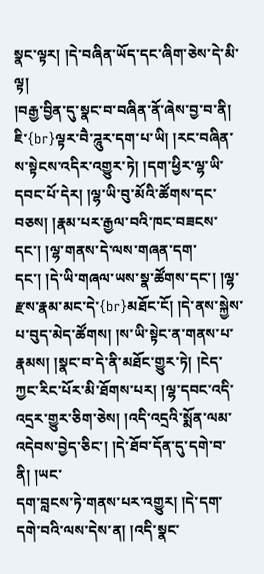སྣང་ལྟར། །དེ་བཞིན་ཡོད་དང་ཞིག་ཅེས་དེ་མི་ལྟ།
།བརྒྱ་བྱིན་དུ་སྣང་བ་བཞིན་ནོ་ཞེས་བྱ་བ་ནི། ཇི་{br}ལྟར་བཻ་ཌཱུར་དག་པ་ཡི། །རང་བཞིན་ས་སྟེངས་འདིར་འགྱུར་ཏེ། །དག་ཕྱིར་ལྷ་ཡི་དབང་པོ་དེར། །ལྷ་ཡི་བུ་མོའི་ཚོགས་དང་བཅས། །རྣམ་པར་རྒྱལ་བའི་ཁང་བཟངས་དང་། །ལྷ་གནས་དེ་ལས་གཞན་དག་དང་། །དེ་ཡི་གཞལ་ཡས་སྣ་ཚོགས་དང་། །ལྷ་རྫས་རྣམ་མང་དེ་{br}མཐོང་ངོ། །དེ་ནས་སྐྱེས་པ་བུད་མེད་ཚོགས། །ས་ཡི་སྟེང་ན་གནས་པ་རྣམས། །སྣང་བ་དེ་ནི་མཐོང་གྱུར་ཏེ། །ངེད་ཀྱང་རིང་པོར་མི་ཐོགས་པར། །ལྷ་དབང་འདི་འདྲར་གྱུར་ཅིག་ཅེས། །འདི་འདྲའི་སྨོན་ལམ་འདེབས་བྱེད་ཅིང་། །དེ་ཐོབ་དོན་དུ་དགེ་བ་ནི། །ཡང་
དག་བླངས་ཏེ་གནས་པར་འགྱུར། །དེ་དག་དགེ་བའི་ལས་དེས་ན། །འདི་སྣང་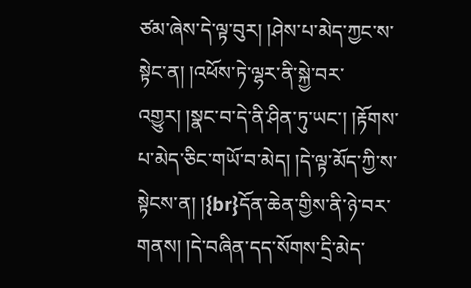ཙམ་ཞེས་དེ་ལྟ་བུར། །ཤེས་པ་མེད་ཀྱང་ས་སྟེང་ན། །འཕོས་ཏེ་ལྷར་ནི་སྐྱེ་བར་འགྱུར། །སྣང་བ་དེ་ནི་ཤིན་ཏུ་ཡང་། །རྟོགས་པ་མེད་ཅིང་གཡོ་བ་མེད། །དེ་ལྟ་མོད་ཀྱི་ས་སྟེངས་ན། །{br}དོན་ཆེན་གྱིས་ནི་ཉེ་བར་གནས། །དེ་བཞིན་དད་སོགས་དྲི་མེད་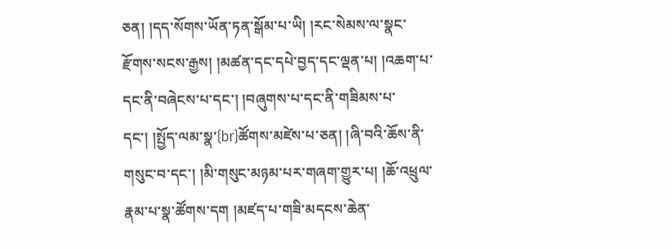ཅན། །དད་སོགས་ཡོན་ཏན་སྒོམ་པ་ཡི། །རང་སེམས་ལ་སྣང་རྫོགས་སངས་རྒྱས། །མཚན་དང་དཔེ་བྱད་དང་ལྡན་པ། །འཆག་པ་དང་ནི་བཞེངས་པ་དང་། །བཞུགས་པ་དང་ནི་གཟིམས་པ་དང་། །སྤྱོད་ལམ་སྣ་{br}ཚོགས་མཛེས་པ་ཅན། །ཞི་བའི་ཆོས་ནི་གསུང་བ་དང་། །མི་གསུང་མཉམ་པར་གཞག་གྱུར་པ། །ཆོ་འཕྲུལ་རྣམ་པ་སྣ་ཚོགས་དག །མཛད་པ་གཟི་མདངས་ཆེན་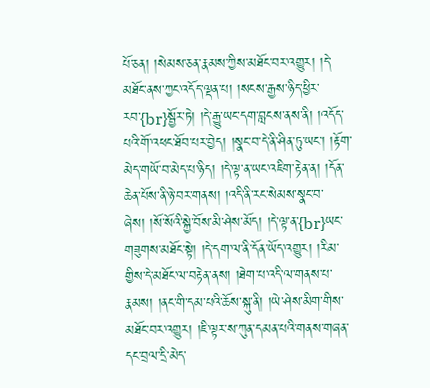པོ་ཅན། །སེམས་ཅན་རྣམས་ཀྱིས་མཐོང་བར་འགྱུར། །དེ་མཐོང་ནས་ཀྱང་འདོད་ལྡན་པ། །སངས་རྒྱས་ཉིད་ཕྱིར་རབ་{br}སྦྱོར་ཏེ། །དེ་རྒྱུ་ཡང་དག་བླངས་ནས་ནི། །འདོད་པའི་གོ་འཕང་ཐོབ་པར་བྱེད། །སྣང་བ་དེ་ནི་ཤིན་ཏུ་ཡང་། །རྟོག་མེད་གཡོ་བ་མེད་པ་ཉིད། །དེ་ལྟ་ན་ཡང་འཇིག་རྟེན་ན། །དོན་ཆེན་པོས་ནི་ཉེ་བར་གནས། །འདི་ནི་རང་སེམས་སྣང་བ་ཞེས། །སོ་སོའི་སྐྱེ་བོས་མི་ཤེས་མོད། །དེ་ལྟ་ན་{br}ཡང་གཟུགས་མཐོང་སྟེ། །དེ་དག་ལ་ནི་དོན་ཡོད་འགྱུར། །རིམ་གྱིས་དེ་མཐོང་ལ་བརྟེན་ནས། །ཐེག་པ་འདི་ལ་གནས་པ་རྣམས། །ནང་གི་དམ་པའི་ཆོས་སྐུ་ནི། །ཡེ་ཤེས་མིག་གིས་མཐོང་བར་འགྱུར། །ཇི་ལྟར་ས་ཀུན་དམན་པའི་གནས་གཞན་དང་བྲལ་དྲི་མེད་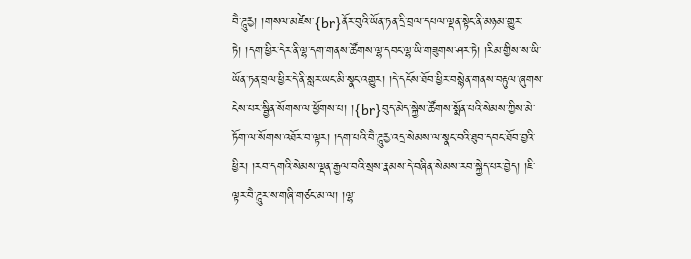བཻ་ཌཱུརྱ། །གསལ་མཛེས་{br}ནོར་བུའི་ཡོན་ཏན་དྲི་བྲལ་དཔལ་ལྡན་སྟེང་ནི་མཉམ་གྱུར་ཏེ། །དག་ཕྱིར་དེར་ནི་ལྷ་དག་གནས་ཚོགས་ལྷ་དབང་ལྷ་ཡི་གཟུགས་ཤར་ཏེ། །རིམ་གྱིས་ས་ཡི་ཡོན་ཏན་བྲལ་ཕྱིར་དེ་ནི་སླར་ཡང་མི་སྣང་འགྱུར། །དེ་དངོས་ཐོབ་ཕྱིར་བསྙེན་གནས་བརྟུལ་ཞུགས་ངེས་པར་སྦྱིན་སོགས་ལ་ཕྱོགས་པ། །{br}བུད་མེད་སྐྱེས་ཚོགས་སྨོན་པའི་སེམས་ཀྱིས་མེ་ཏོག་ལ་སོགས་འཐོར་བ་ལྟར། །དག་པའི་བཻ་ཌཱུརྱ་འདྲ་སེམས་ལ་སྣང་བའི་ཐུབ་དབང་ཐོབ་བྱའི་ཕྱིར། །རབ་དགའི་སེམས་ལྡན་རྒྱལ་བའི་སྲས་རྣམས་དེ་བཞིན་སེམས་རབ་སྐྱེད་པར་བྱེད། །ཇི་ལྟར་བཻ་ཌཱུར་ས་གཞི་གཙང་མ་ལ། །ལྷ་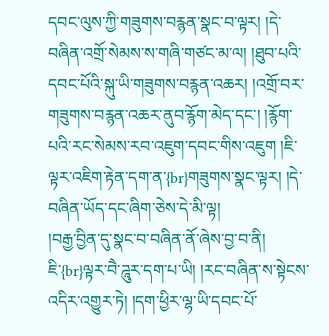དབང་ལུས་ཀྱི་གཟུགས་བརྙན་སྣང་བ་ལྟར། །དེ་བཞིན་འགྲོ་སེམས་ས་གཞི་གཙང་མ་ལ། །ཐུབ་པའི་དབང་པོའི་སྐུ་ཡི་གཟུགས་བརྙན་འཆར། །འགྲོ་བར་གཟུགས་བརྙན་འཆར་ནུབ་རྙོག་མེད་དང་། །རྙོག་པའི་རང་སེམས་རབ་འཇུག་དབང་གིས་འཇུག །ཇི་ལྟར་འཇིག་རྟེན་དག་ན་{br}གཟུགས་སྣང་ལྟར། །དེ་བཞིན་ཡོད་དང་ཞིག་ཅེས་དེ་མི་ལྟ།
།བརྒྱ་བྱིན་དུ་སྣང་བ་བཞིན་ནོ་ཞེས་བྱ་བ་ནི། ཇི་{br}ལྟར་བཻ་ཌཱུར་དག་པ་ཡི། །རང་བཞིན་ས་སྟེངས་འདིར་འགྱུར་ཏེ། །དག་ཕྱིར་ལྷ་ཡི་དབང་པོ་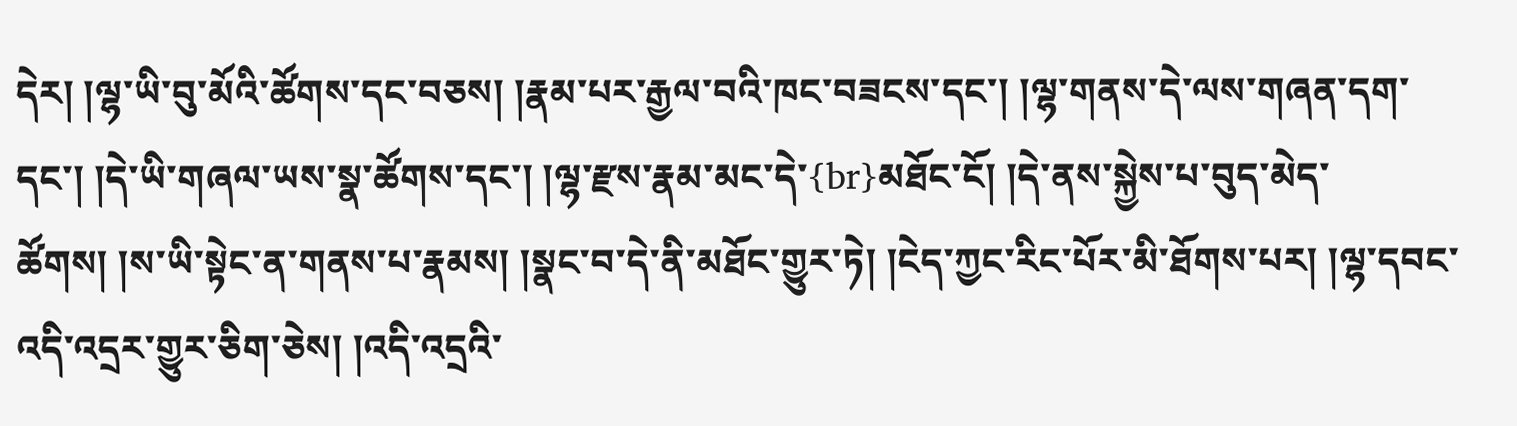དེར། །ལྷ་ཡི་བུ་མོའི་ཚོགས་དང་བཅས། །རྣམ་པར་རྒྱལ་བའི་ཁང་བཟངས་དང་། །ལྷ་གནས་དེ་ལས་གཞན་དག་དང་། །དེ་ཡི་གཞལ་ཡས་སྣ་ཚོགས་དང་། །ལྷ་རྫས་རྣམ་མང་དེ་{br}མཐོང་ངོ། །དེ་ནས་སྐྱེས་པ་བུད་མེད་ཚོགས། །ས་ཡི་སྟེང་ན་གནས་པ་རྣམས། །སྣང་བ་དེ་ནི་མཐོང་གྱུར་ཏེ། །ངེད་ཀྱང་རིང་པོར་མི་ཐོགས་པར། །ལྷ་དབང་འདི་འདྲར་གྱུར་ཅིག་ཅེས། །འདི་འདྲའི་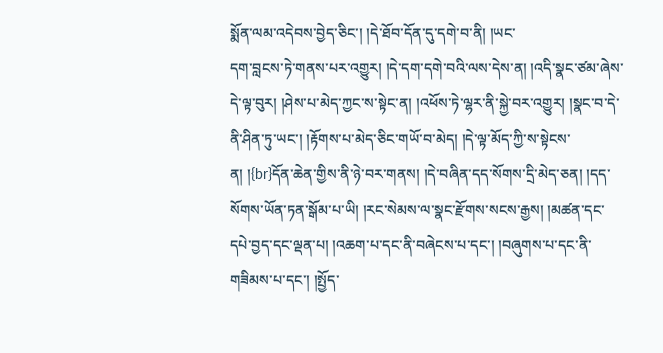སྨོན་ལམ་འདེབས་བྱེད་ཅིང་། །དེ་ཐོབ་དོན་དུ་དགེ་བ་ནི། །ཡང་
དག་བླངས་ཏེ་གནས་པར་འགྱུར། །དེ་དག་དགེ་བའི་ལས་དེས་ན། །འདི་སྣང་ཙམ་ཞེས་དེ་ལྟ་བུར། །ཤེས་པ་མེད་ཀྱང་ས་སྟེང་ན། །འཕོས་ཏེ་ལྷར་ནི་སྐྱེ་བར་འགྱུར། །སྣང་བ་དེ་ནི་ཤིན་ཏུ་ཡང་། །རྟོགས་པ་མེད་ཅིང་གཡོ་བ་མེད། །དེ་ལྟ་མོད་ཀྱི་ས་སྟེངས་ན། །{br}དོན་ཆེན་གྱིས་ནི་ཉེ་བར་གནས། །དེ་བཞིན་དད་སོགས་དྲི་མེད་ཅན། །དད་སོགས་ཡོན་ཏན་སྒོམ་པ་ཡི། །རང་སེམས་ལ་སྣང་རྫོགས་སངས་རྒྱས། །མཚན་དང་དཔེ་བྱད་དང་ལྡན་པ། །འཆག་པ་དང་ནི་བཞེངས་པ་དང་། །བཞུགས་པ་དང་ནི་གཟིམས་པ་དང་། །སྤྱོད་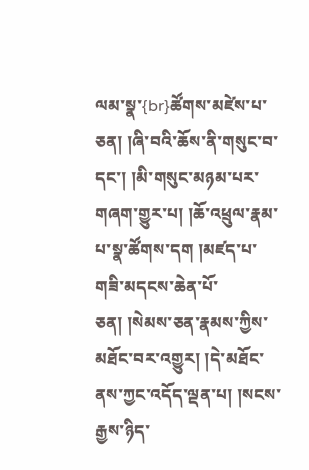ལམ་སྣ་{br}ཚོགས་མཛེས་པ་ཅན། །ཞི་བའི་ཆོས་ནི་གསུང་བ་དང་། །མི་གསུང་མཉམ་པར་གཞག་གྱུར་པ། །ཆོ་འཕྲུལ་རྣམ་པ་སྣ་ཚོགས་དག །མཛད་པ་གཟི་མདངས་ཆེན་པོ་ཅན། །སེམས་ཅན་རྣམས་ཀྱིས་མཐོང་བར་འགྱུར། །དེ་མཐོང་ནས་ཀྱང་འདོད་ལྡན་པ། །སངས་རྒྱས་ཉིད་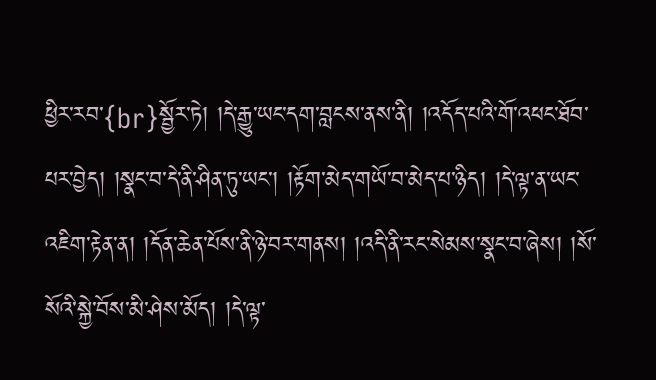ཕྱིར་རབ་{br}སྦྱོར་ཏེ། །དེ་རྒྱུ་ཡང་དག་བླངས་ནས་ནི། །འདོད་པའི་གོ་འཕང་ཐོབ་པར་བྱེད། །སྣང་བ་དེ་ནི་ཤིན་ཏུ་ཡང་། །རྟོག་མེད་གཡོ་བ་མེད་པ་ཉིད། །དེ་ལྟ་ན་ཡང་འཇིག་རྟེན་ན། །དོན་ཆེན་པོས་ནི་ཉེ་བར་གནས། །འདི་ནི་རང་སེམས་སྣང་བ་ཞེས། །སོ་སོའི་སྐྱེ་བོས་མི་ཤེས་མོད། །དེ་ལྟ་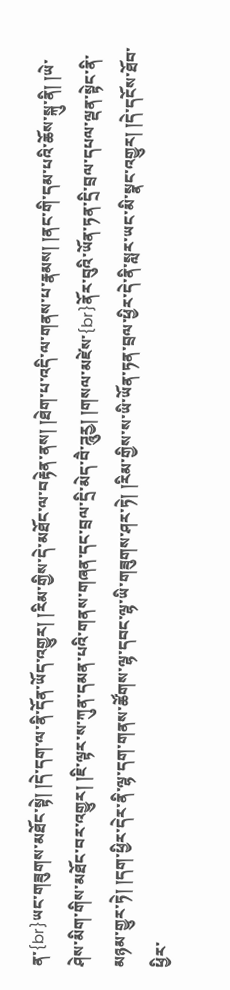ན་{br}ཡང་གཟུགས་མཐོང་སྟེ། །དེ་དག་ལ་ནི་དོན་ཡོད་འགྱུར། །རིམ་གྱིས་དེ་མཐོང་ལ་བརྟེན་ནས། །ཐེག་པ་འདི་ལ་གནས་པ་རྣམས། །ནང་གི་དམ་པའི་ཆོས་སྐུ་ནི། །ཡེ་ཤེས་མིག་གིས་མཐོང་བར་འགྱུར། །ཇི་ལྟར་ས་ཀུན་དམན་པའི་གནས་གཞན་དང་བྲལ་དྲི་མེད་བཻ་ཌཱུརྱ། །གསལ་མཛེས་{br}ནོར་བུའི་ཡོན་ཏན་དྲི་བྲལ་དཔལ་ལྡན་སྟེང་ནི་མཉམ་གྱུར་ཏེ། །དག་ཕྱིར་དེར་ནི་ལྷ་དག་གནས་ཚོགས་ལྷ་དབང་ལྷ་ཡི་གཟུགས་ཤར་ཏེ། །རིམ་གྱིས་ས་ཡི་ཡོན་ཏན་བྲལ་ཕྱིར་དེ་ནི་སླར་ཡང་མི་སྣང་འགྱུར། །དེ་དངོས་ཐོབ་ཕྱིར་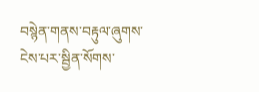བསྙེན་གནས་བརྟུལ་ཞུགས་ངེས་པར་སྦྱིན་སོགས་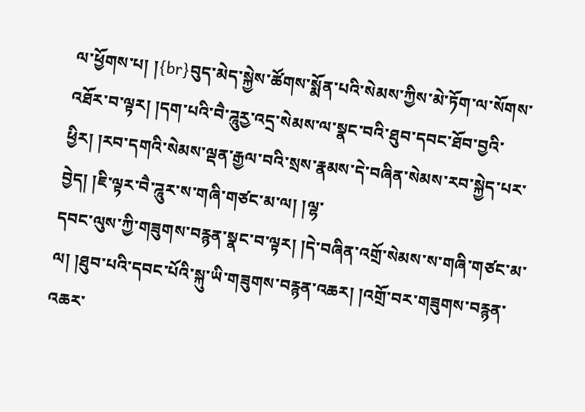ལ་ཕྱོགས་པ། །{br}བུད་མེད་སྐྱེས་ཚོགས་སྨོན་པའི་སེམས་ཀྱིས་མེ་ཏོག་ལ་སོགས་འཐོར་བ་ལྟར། །དག་པའི་བཻ་ཌཱུརྱ་འདྲ་སེམས་ལ་སྣང་བའི་ཐུབ་དབང་ཐོབ་བྱའི་ཕྱིར། །རབ་དགའི་སེམས་ལྡན་རྒྱལ་བའི་སྲས་རྣམས་དེ་བཞིན་སེམས་རབ་སྐྱེད་པར་བྱེད། །ཇི་ལྟར་བཻ་ཌཱུར་ས་གཞི་གཙང་མ་ལ། །ལྷ་
དབང་ལུས་ཀྱི་གཟུགས་བརྙན་སྣང་བ་ལྟར། །དེ་བཞིན་འགྲོ་སེམས་ས་གཞི་གཙང་མ་ལ། །ཐུབ་པའི་དབང་པོའི་སྐུ་ཡི་གཟུགས་བརྙན་འཆར། །འགྲོ་བར་གཟུགས་བརྙན་འཆར་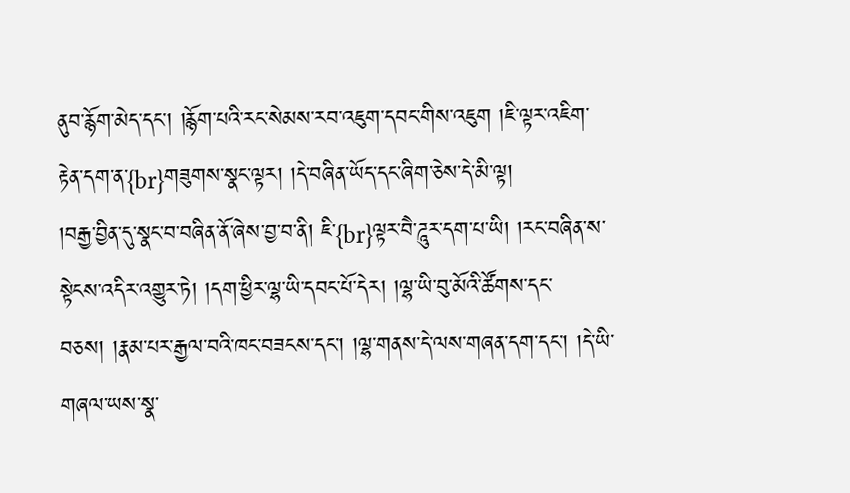ནུབ་རྙོག་མེད་དང་། །རྙོག་པའི་རང་སེམས་རབ་འཇུག་དབང་གིས་འཇུག །ཇི་ལྟར་འཇིག་རྟེན་དག་ན་{br}གཟུགས་སྣང་ལྟར། །དེ་བཞིན་ཡོད་དང་ཞིག་ཅེས་དེ་མི་ལྟ།
།བརྒྱ་བྱིན་དུ་སྣང་བ་བཞིན་ནོ་ཞེས་བྱ་བ་ནི། ཇི་{br}ལྟར་བཻ་ཌཱུར་དག་པ་ཡི། །རང་བཞིན་ས་སྟེངས་འདིར་འགྱུར་ཏེ། །དག་ཕྱིར་ལྷ་ཡི་དབང་པོ་དེར། །ལྷ་ཡི་བུ་མོའི་ཚོགས་དང་བཅས། །རྣམ་པར་རྒྱལ་བའི་ཁང་བཟངས་དང་། །ལྷ་གནས་དེ་ལས་གཞན་དག་དང་། །དེ་ཡི་གཞལ་ཡས་སྣ་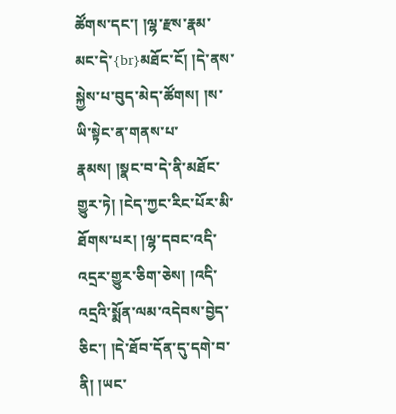ཚོགས་དང་། །ལྷ་རྫས་རྣམ་མང་དེ་{br}མཐོང་ངོ། །དེ་ནས་སྐྱེས་པ་བུད་མེད་ཚོགས། །ས་ཡི་སྟེང་ན་གནས་པ་རྣམས། །སྣང་བ་དེ་ནི་མཐོང་གྱུར་ཏེ། །ངེད་ཀྱང་རིང་པོར་མི་ཐོགས་པར། །ལྷ་དབང་འདི་འདྲར་གྱུར་ཅིག་ཅེས། །འདི་འདྲའི་སྨོན་ལམ་འདེབས་བྱེད་ཅིང་། །དེ་ཐོབ་དོན་དུ་དགེ་བ་ནི། །ཡང་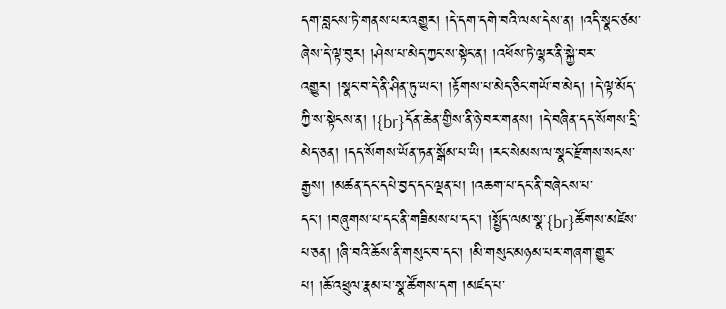དག་བླངས་ཏེ་གནས་པར་འགྱུར། །དེ་དག་དགེ་བའི་ལས་དེས་ན། །འདི་སྣང་ཙམ་ཞེས་དེ་ལྟ་བུར། །ཤེས་པ་མེད་ཀྱང་ས་སྟེང་ན། །འཕོས་ཏེ་ལྷར་ནི་སྐྱེ་བར་འགྱུར། །སྣང་བ་དེ་ནི་ཤིན་ཏུ་ཡང་། །རྟོགས་པ་མེད་ཅིང་གཡོ་བ་མེད། །དེ་ལྟ་མོད་ཀྱི་ས་སྟེངས་ན། །{br}དོན་ཆེན་གྱིས་ནི་ཉེ་བར་གནས། །དེ་བཞིན་དད་སོགས་དྲི་མེད་ཅན། །དད་སོགས་ཡོན་ཏན་སྒོམ་པ་ཡི། །རང་སེམས་ལ་སྣང་རྫོགས་སངས་རྒྱས། །མཚན་དང་དཔེ་བྱད་དང་ལྡན་པ། །འཆག་པ་དང་ནི་བཞེངས་པ་དང་། །བཞུགས་པ་དང་ནི་གཟིམས་པ་དང་། །སྤྱོད་ལམ་སྣ་{br}ཚོགས་མཛེས་པ་ཅན། །ཞི་བའི་ཆོས་ནི་གསུང་བ་དང་། །མི་གསུང་མཉམ་པར་གཞག་གྱུར་པ། །ཆོ་འཕྲུལ་རྣམ་པ་སྣ་ཚོགས་དག །མཛད་པ་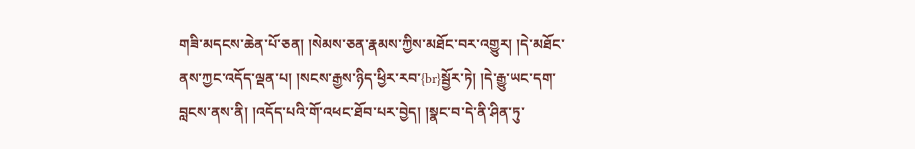གཟི་མདངས་ཆེན་པོ་ཅན། །སེམས་ཅན་རྣམས་ཀྱིས་མཐོང་བར་འགྱུར། །དེ་མཐོང་ནས་ཀྱང་འདོད་ལྡན་པ། །སངས་རྒྱས་ཉིད་ཕྱིར་རབ་{br}སྦྱོར་ཏེ། །དེ་རྒྱུ་ཡང་དག་བླངས་ནས་ནི། །འདོད་པའི་གོ་འཕང་ཐོབ་པར་བྱེད། །སྣང་བ་དེ་ནི་ཤིན་ཏུ་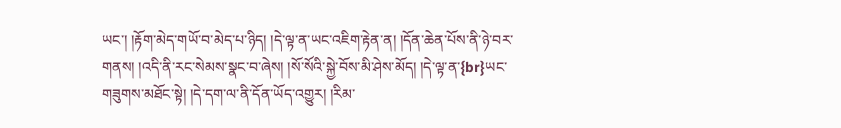ཡང་། །རྟོག་མེད་གཡོ་བ་མེད་པ་ཉིད། །དེ་ལྟ་ན་ཡང་འཇིག་རྟེན་ན། །དོན་ཆེན་པོས་ནི་ཉེ་བར་གནས། །འདི་ནི་རང་སེམས་སྣང་བ་ཞེས། །སོ་སོའི་སྐྱེ་བོས་མི་ཤེས་མོད། །དེ་ལྟ་ན་{br}ཡང་གཟུགས་མཐོང་སྟེ། །དེ་དག་ལ་ནི་དོན་ཡོད་འགྱུར། །རིམ་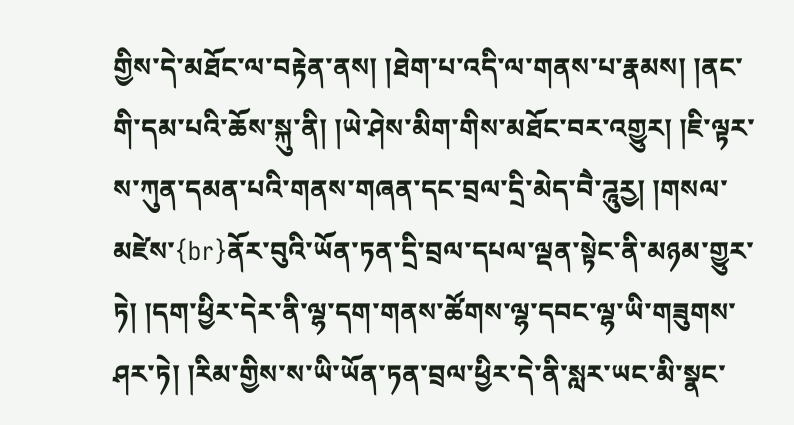གྱིས་དེ་མཐོང་ལ་བརྟེན་ནས། །ཐེག་པ་འདི་ལ་གནས་པ་རྣམས། །ནང་གི་དམ་པའི་ཆོས་སྐུ་ནི། །ཡེ་ཤེས་མིག་གིས་མཐོང་བར་འགྱུར། །ཇི་ལྟར་ས་ཀུན་དམན་པའི་གནས་གཞན་དང་བྲལ་དྲི་མེད་བཻ་ཌཱུརྱ། །གསལ་མཛེས་{br}ནོར་བུའི་ཡོན་ཏན་དྲི་བྲལ་དཔལ་ལྡན་སྟེང་ནི་མཉམ་གྱུར་ཏེ། །དག་ཕྱིར་དེར་ནི་ལྷ་དག་གནས་ཚོགས་ལྷ་དབང་ལྷ་ཡི་གཟུགས་ཤར་ཏེ། །རིམ་གྱིས་ས་ཡི་ཡོན་ཏན་བྲལ་ཕྱིར་དེ་ནི་སླར་ཡང་མི་སྣང་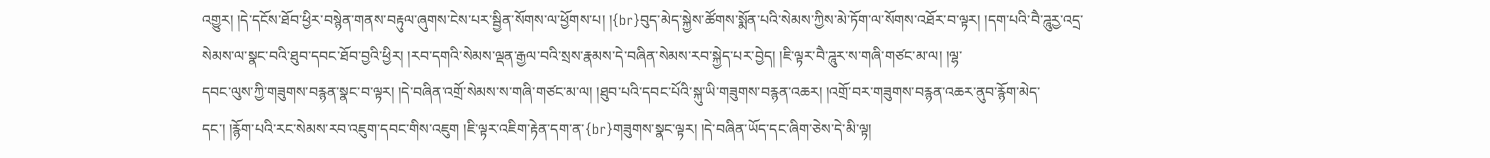འགྱུར། །དེ་དངོས་ཐོབ་ཕྱིར་བསྙེན་གནས་བརྟུལ་ཞུགས་ངེས་པར་སྦྱིན་སོགས་ལ་ཕྱོགས་པ། །{br}བུད་མེད་སྐྱེས་ཚོགས་སྨོན་པའི་སེམས་ཀྱིས་མེ་ཏོག་ལ་སོགས་འཐོར་བ་ལྟར། །དག་པའི་བཻ་ཌཱུརྱ་འདྲ་སེམས་ལ་སྣང་བའི་ཐུབ་དབང་ཐོབ་བྱའི་ཕྱིར། །རབ་དགའི་སེམས་ལྡན་རྒྱལ་བའི་སྲས་རྣམས་དེ་བཞིན་སེམས་རབ་སྐྱེད་པར་བྱེད། །ཇི་ལྟར་བཻ་ཌཱུར་ས་གཞི་གཙང་མ་ལ། །ལྷ་
དབང་ལུས་ཀྱི་གཟུགས་བརྙན་སྣང་བ་ལྟར། །དེ་བཞིན་འགྲོ་སེམས་ས་གཞི་གཙང་མ་ལ། །ཐུབ་པའི་དབང་པོའི་སྐུ་ཡི་གཟུགས་བརྙན་འཆར། །འགྲོ་བར་གཟུགས་བརྙན་འཆར་ནུབ་རྙོག་མེད་དང་། །རྙོག་པའི་རང་སེམས་རབ་འཇུག་དབང་གིས་འཇུག །ཇི་ལྟར་འཇིག་རྟེན་དག་ན་{br}གཟུགས་སྣང་ལྟར། །དེ་བཞིན་ཡོད་དང་ཞིག་ཅེས་དེ་མི་ལྟ།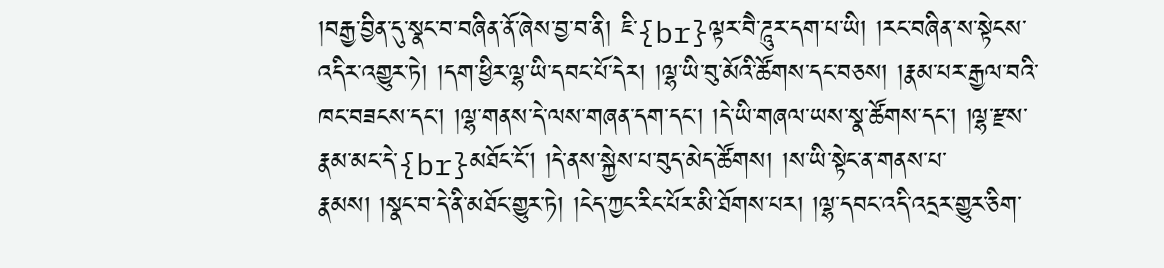།བརྒྱ་བྱིན་དུ་སྣང་བ་བཞིན་ནོ་ཞེས་བྱ་བ་ནི། ཇི་{br}ལྟར་བཻ་ཌཱུར་དག་པ་ཡི། །རང་བཞིན་ས་སྟེངས་འདིར་འགྱུར་ཏེ། །དག་ཕྱིར་ལྷ་ཡི་དབང་པོ་དེར། །ལྷ་ཡི་བུ་མོའི་ཚོགས་དང་བཅས། །རྣམ་པར་རྒྱལ་བའི་ཁང་བཟངས་དང་། །ལྷ་གནས་དེ་ལས་གཞན་དག་དང་། །དེ་ཡི་གཞལ་ཡས་སྣ་ཚོགས་དང་། །ལྷ་རྫས་རྣམ་མང་དེ་{br}མཐོང་ངོ། །དེ་ནས་སྐྱེས་པ་བུད་མེད་ཚོགས། །ས་ཡི་སྟེང་ན་གནས་པ་རྣམས། །སྣང་བ་དེ་ནི་མཐོང་གྱུར་ཏེ། །ངེད་ཀྱང་རིང་པོར་མི་ཐོགས་པར། །ལྷ་དབང་འདི་འདྲར་གྱུར་ཅིག་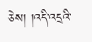ཅེས། །འདི་འདྲའི་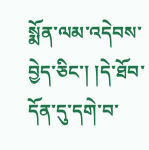སྨོན་ལམ་འདེབས་བྱེད་ཅིང་། །དེ་ཐོབ་དོན་དུ་དགེ་བ་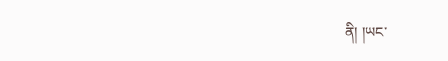ནི། །ཡང་